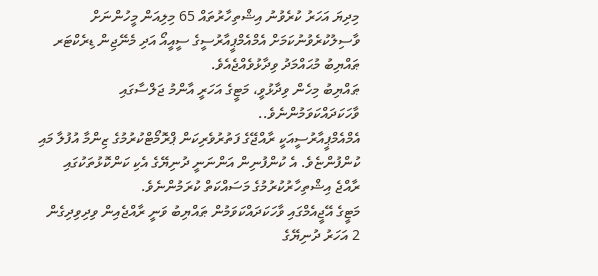މިދިޔަ އަހަރު ކުރެވުނު އިޝްތިހާރުތައް 65 މިލިއަން މީހުންނަށް ވާސިލުކުރެވުނުކަމަށް އެމްއެމްޕީއާރުސީގެ ސީއީއޯ އަދި މެނޭޖިން ޑިރެކްޓަރ ޠައްޔިބު މުޙައްމަދު ވިދާޅުވެއްޖެއެވެ.
ޠައްޔިބު މިހެން ވިދާޅުވީ، މަޓީގެ އަހަރީ އާންމު ޖަލްސާގައި ވާހަކަދައްކަވަމުންނެވެ..
އެމްއެމްޕީއާރުސީއަކީ ރާއްޖޭގެ ފަތުރުވެރިކަން ޕްރޮމޯޓްކުރުމުގެ ޒިންމާ އުފުލާ މައި ކުންފުންޏެވެ. އެ ކުންފުނިން އަންނަނީ ދުނިޔޭގެ އެކި ކަންކޮޅުތަކުގައި ރާއްޖެ އިޝްތިހާރުކުރުމުގެ މަސައްކަތް ކުރަމުންނެވެ.
މަޓީގެ އޭޖީއެމްގައި ވާހަކަދައްކަވަމުން ޠައްޔިބު ވަނީ ރާއްޖެއިން ވިދިވިދިގެން 2 އަހަރު ދުނިޔޭގެ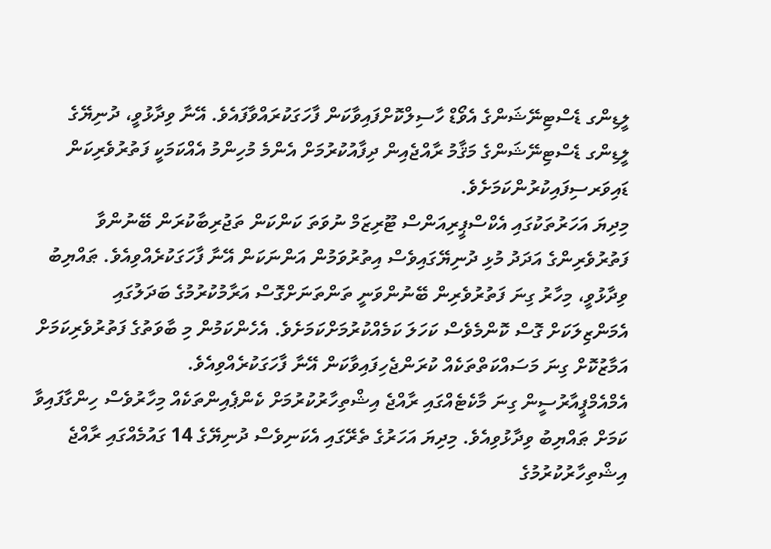ލީޑިންގ ޑެސްޓިނޭޝަންގެ އެވޯޑް ހާސިލްކޮށްފައިވާކަން ފާހަގަކުރައްވާފައެވެ. އޭނާ ވިދާޅުވީ، ދުނިޔޭގެ ލީޑިންގ ޑެސްޓިނޭޝަންގެ މަޤާމު ރާއްޖެއިން ދިފާއުކުރުމަށް އެންމެ މުހިންމު އެއްކަމަކީ ފަތުރުވެރިކަން ޑައިވަރސިފައިކުރުންކަމަށެވެ.
މިދިޔަ އަހަރުތަކުގައި އެކްސްޕީރިއަންސް ޓޫރިޒަމް ނުވަތަ ކަންކަން ތަޖުރިބާކުރަން ބޭނުންވާ ފަތުރުވެރިންގެ އަދަދު މުޅި ދުނިޔޭގައިވެސް އިތުރުވަމުން އަންނަކަން އޭނާ ފާހަގަކުރެއްވިއެވެ. ޠައްޔިބު ވިދާޅުވީ، މިހާރު ގިނަ ފަތުރުވެރިން ބޭނުންވަނީ ތަންތަނަށްގޮސް އަރާމުކުރުމުގެ ބަދަލުގައި އެމަންޒިލަކަށް ގޮސް ކޮންމެވެސް ކަހަލަ ކަމެއްކުރުމަށްކަމަށެވެ. އެހެންކަމުން މި ބާވަތުގެ ފަތުރުވެރިކަމަށް އަމާޒުކޮށް ގިނަ މަސައްކަތްތަކެއް ކުރަންޖެހިފައިވާކަން އޭނާ ފާހަގަކުރެއްވިއެވެ.
އެމްއެމްޕީއާރުސީން ގިނަ މާކެޓެއްގައި ރާއްޖެ އިޝްތިހާރުކުރުމަށް ކެންޕެއިންތަކެއް މިހާރުވެސް ހިންގާފައިވާ ކަމަށް ޠައްޔިބު ވިދާޅުވިއެވެ. މިދިޔަ އަހަރުގެ ތެރޭގައި އެކަނިވެސް ދުނިޔޭގެ 14 ގައުމެއްގައި ރާއްޖެ އިޝްތިހާރުކުރުމުގެ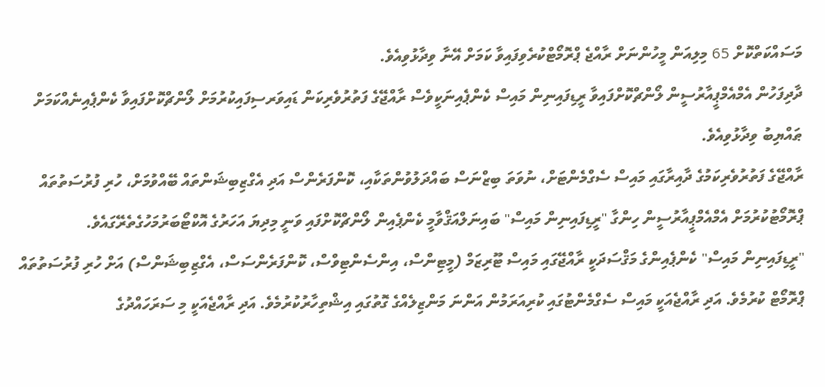މަސައްކަތްކޮށް 65 މިލިއަން މީހުންނަށް ރާއްޖެ ޕްރޮމޯޓްކުރެވިފައިވާ ކަމަށް އޭނާ ވިދާޅުވިއެވެ.
ދާދިފަހުން އެމްއެމްޕީއާރުސީން ލޯންޗްކޮށްފައިވާ ރީޑިފައިނިން މައިސް ކެންޕެއިނަކީވެސް ރާއްޖޭގެ ފަތުރުވެރިކަން ޑައިވަރސިފައިކުރުމަށް ލޯންޗްކޮށްފައިވާ ކެންޕެއިނެއްކަމަށް ޠައްޔިބު ވިދާޅުވިއެވެ.
ރާއްޖޭގެ ފަތުރުވެރިކަމުގެ ދާއިރާގައި މައިސް ސެގްމެންޓަށް، ނުވަތަ ބިޒްނަސް ބައްދަލުވުންތަކާއި، ކޮންފަރެންސް އަދި އެގްޒިބިޝަންތައް ބޭއްވުމަށް، ހުރި ފުރުސަތުތައް ޕްރޮމޯޓުކުރުމަށް އެމްއެމްޕީއާރުސީން ހިންގާ "ރީޑިފައިނިން މައިސް" ބައިނަލްއަޤްވާމީ ކެންޕެއިން ލޯންޗްކޮށްފައި ވަނީ މިދިޔަ އަހަރުގެ އޮކްޓޯބަރުމަހުގެތެރޭގައެވެ.
"ރީޑިފައިނިން މައިސް" ކެންޕެއިންގެ މަޤްސަދަކީ ރާއްޖޭގައި މައިސް ޓޫރިޒަމް (މީޓިންސް، އިންސެންޓިވްސް، ކޮންފަރެންސަސް، އެގްޒިބިޝަންސް) އަށް ހުރި ފުރުސަތުތައް ޕްރޮމޯޓް ކުރުމެވެ. އަދި ރާއްޖެއަކީ މައިސް ސެގްމެންޓުގައި ކުރިއަރަމުން އަންނަ މަންޒިލެއްގެ ގޮތުގައި އިޝްތިހާރުކުރުމެވެ. އަދި ރާއްޖެއަކީ މި ސަރަހައްދުގެ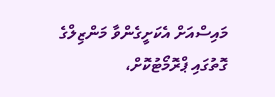މައިސްއަށް އެކަށީގެންވާ މަންޒިލްގެ ގޮތުގައި ޕްރޮމޯޓުކޮށް،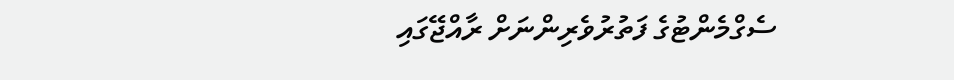ސެގްމެންޓުގެ ފަތުރުވެރިންނަށް ރާއްޖޭގައި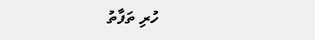ހުރި ތަފާތު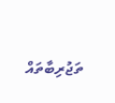ތަޖުރިބާތައް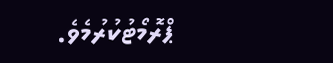ޕްރޮމޯޓުކުރުމެވެ.